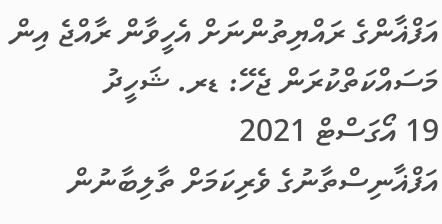އަފްޣާންގެ ރައްޔިތުންނަށް އެހީވާން ރާއްޖެ އިން މަސައްކަތްކުރަން ޖެހޭ: ޑރ. ޝަހީދު
19 އޯގަސްޓް 2021
އަފްޣާނިސްތާނުގެ ވެރިކަމަށް ތާލިބާނުން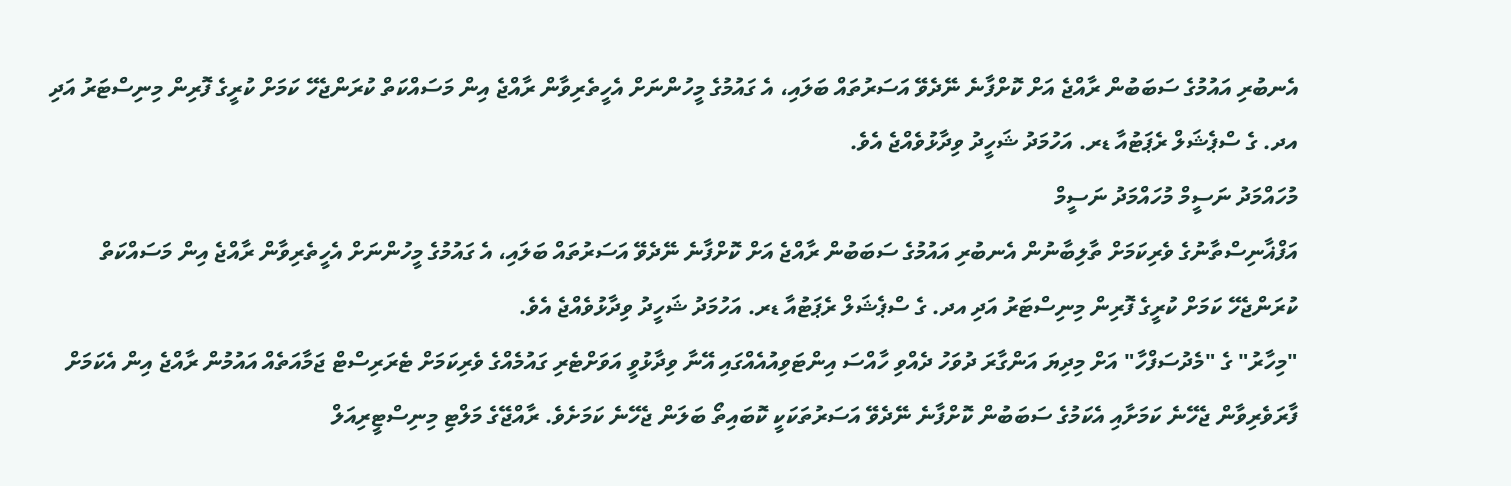އެނބުރި އައުމުގެ ސަބަބުން ރާއްޖެ އަށް ކޮށްފާނެ ނޭދެވޭ އަސަރުތައް ބަލައި، އެ ގައުމުގެ މީހުންނަށް އެހީތެރިވާން ރާއްޖެ އިން މަސައްކަތް ކުރަންޖެހޭ ކަމަށް ކުރީގެ ފޮރިން މިނިސްޓަރު އަދި އދ. ގެ ސްޕެޝަލް ރެޕަޓުއާ ޑރ. އަހުމަދު ޝަހީދު ވިދާޅުވެއްޖެ އެވެ.
މުހައްމަދު ނަސީމް މުހައްމަދު ނަސީމް
އަފްޣާނިސްތާނުގެ ވެރިކަމަށް ތާލިބާނުން އެނބުރި އައުމުގެ ސަބަބުން ރާއްޖެ އަށް ކޮށްފާނެ ނޭދެވޭ އަސަރުތައް ބަލައި، އެ ގައުމުގެ މީހުންނަށް އެހީތެރިވާން ރާއްޖެ އިން މަސައްކަތް ކުރަންޖެހޭ ކަމަށް ކުރީގެ ފޮރިން މިނިސްޓަރު އަދި އދ. ގެ ސްޕެޝަލް ރެޕަޓުއާ ޑރ. އަހުމަދު ޝަހީދު ވިދާޅުވެއްޖެ އެވެ.
"މިހާރު" ގެ "މެދުސަފްހާ" އަށް މިދިޔަ އަންގާރަ ދުވަހު ދެއްވި ހާއްސަ އިންޓަވިއުއެއްގައި އޭނާ ވިދާޅުވީ އަވަށްޓެރި ގައުމެއްގެ ވެރިކަމަށް ޓެރަރިސްޓް ޖަމާއަތެއް އައުމުން ރާއްޖެ އިން އެކަމަށް ފާރަވެރިވާން ޖެހޭނެ ކަމަށާއި އެކަމުގެ ސަބަބުން ކޮށްފާނެ ނޭދެވޭ އަސަރުތަކަކީ ކޮބައިތޯ ބަލަން ޖެހޭނެ ކަމަށެވެ. ރާއްޖޭގެ މަލްޓި މިނިސްޓީރިއަލް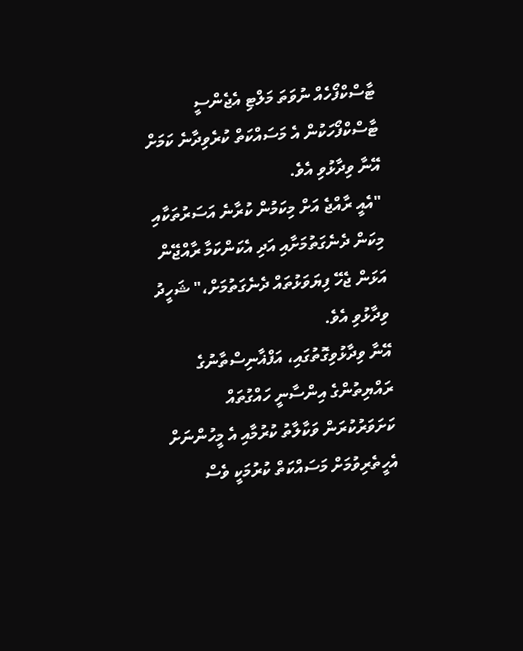ޓާސްކްފޯހެއް ނުވަތަ މަލްޓި އެޖެންސީ ޓާސްކްފޯހަކުން އެ މަސައްކަތް ކުރެވިދާނެ ކަމަށް އޭނާ ވިދާޅުވި އެވެ.
"އެއީ ރާއްޖެ އަށް މިކަމުން ކުރާނެ އަސަރުތަކާއި މިކަން ދެނެގަތުމަށާއި އަދި އެކަންކަމާ ރާއްޖޭން އަޅަން ޖެހޭ ފިޔަވަޅުތައް ދެނެގަތުމަށް،" ޝަހީދު ވިދާޅުވި އެވެ.
އޭނާ ވިދާޅުވިގޮތުގައި، އަފްޣާނިސްތާނުގެ ރައްޔިތުންގެ އިންސާނީ ހައްގުތައް ކަށަވަރުކުރަން ވަކާލާތު ކުރުމާއި އެ މީހުންނަށް އެހީތެރިވުމަށް މަސައްކަތް ކުރުމަކީ ވެސް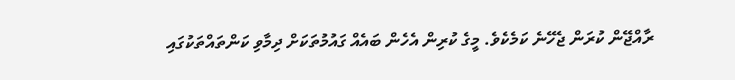ރާއްޖޭން ކުރަން ޖެހޭނެ ކަމެކެވެ. މީގެ ކުރިން އެހެން ބައެއް ގައުމުތަކަށް ދިމާވި ކަންތައްތަކުގައި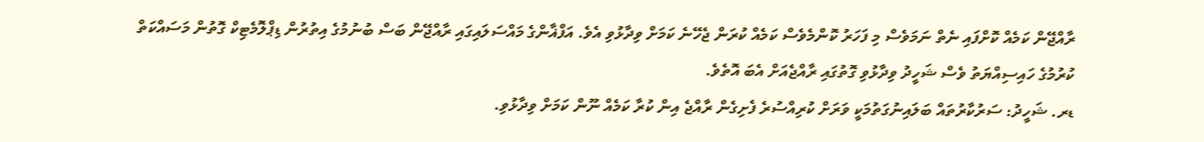ރާއްޖޭން ކަމެއް ކޮށްފައި ނެތް ނަމަވެސް މި ފަހަރު ކޮންމެވެސް ކަމެއް ކުރަން ޖެހޭނެ ކަމަށް ވިދާޅުވި އެވެ. އަފްޣާންގެ މައްސަލައިގައި ރާއްޖޭން ބަސް ބުނުމުގެ އިތުރުން ޑިޕްލޮމެޓިކް ގޮތުން މަސައްކަތް ކުރުމުގެ ހައިސިއްޔަތު ވެސް ޝަހީދު ވިދާޅުވި ގޮތުގައި ރާއްޖެއަށް އެބަ އޮތެވެ.
ޑރ. ޝަހީދު: ސަރުކާރުތައް ބަލައިނުގަތުމަކީ ވަރަށް ކުރިއްސުރެ ފެށިގެން ރާއްޖެ އިން ކުރާ ކަމެއް ނޫން ކަމަށް ވިދާޅުވި.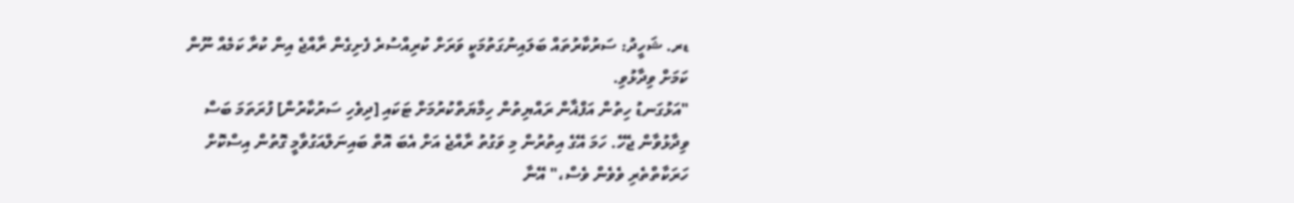ޑރ. ޝަހީދު: ސަރުކާރުތައް ބަލައިނުގަތުމަކީ ވަރަށް ކުރިއްސުރެ ފެށިގެން ރާއްޖެ އިން ކުރާ ކަމެއް ނޫން ކަމަށް ވިދާޅުވި.
"އަޅުގަނޑު ހިތުން އަފްޣާން ރައްޔިތުން ހިމާޔަތްކުރުމަށް ޓަކައި [ދިވެހި ސަރުކާރުން] ފުރަތަމަ ބަސް ވިދާޅުވާން ޖެހޭ. ހަމަ އޭގެ އިތުރުން މި ވަގުތު ރާއްޖެ އަށް އެބަ އޮތް ބައިނަލްއަގުވާމީ ގޮތުން އިސްކޮށް ހަރަކާތްތެރި ވެވެން ވެސް،" އޭނާ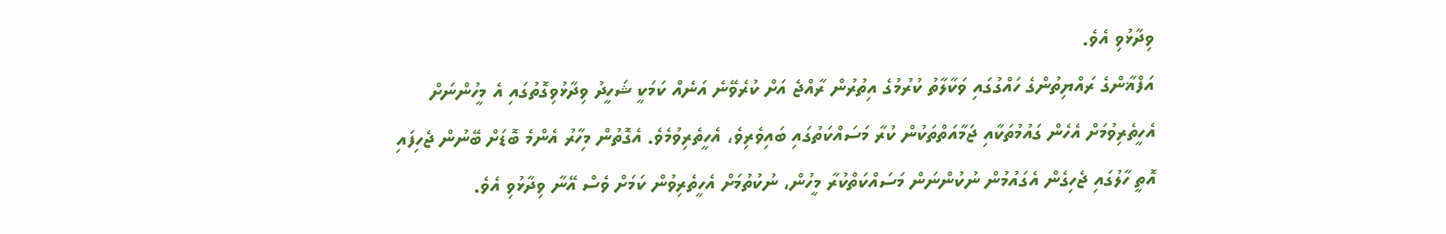ވިދާޅުވި އެވެ.
އަފްޣާންގެ ރައްޔިތުންގެ ހައްގުގައި ވަކާލާތު ކުރުމުގެ އިތުރުން ރާއްޖެ އަށް ކުރެވޭނެ އަނެއް ކަމަކީ ޝަހީދު ވިދާޅުވިގޮތުގައި އެ މީހުންނަށް އެހީތެރިވުމަށް އެހެން ގައުމުތަކާއި ޖަމާއަތްތަކުން ކުރާ މަސައްކަތުގައި ބައިވެރިވެ، އެހީތެރިވުމެވެ. އެގޮތުން މިހާރު އެންމެ ބޮޑަށް ބޭނުން ޖެހިފައި އޮތީ ހާލުގައި ޖެހިގެން އެގައުމުން ނުކުންނަން މަސައްކަތްކުރާ މީހުން، ނުކުތުމަށް އެހީތެރިވުން ކަމަށް ވެސް އޭނާ ވިދާޅުވި އެވެ.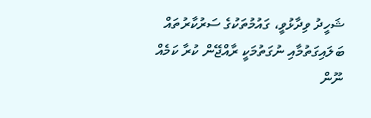ޝަހީދު ވިދާޅުވީ، ގައުމުތަކުގެ ސަރުކާރުތައް ބަލައިގަތުމާއި ނުގަތުމަކީ ރާއްޖޭން ކުރާ ކަމެއް ނޫން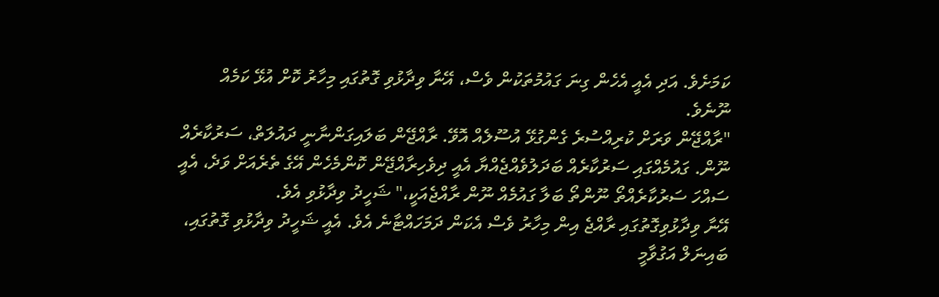ކަމަށެވެ. އަދި އެއީ އެހެން ގިނަ ގައުމުތަކުން ވެސް، އޭނާ ވިދާޅުވި ގޮތުގައި މިހާރު ކޮށް އުޅޭ ކަމެއް ނޫނެވެ.
"ރާއްޖޭން ވަރަށް ކުރިއްސުރެ ގެންގުޅޭ އުސޫލެއް އޮވޭ. ރާއްޖޭން ބަލައިގަންނާނީ ދައުލަތް، ސަރުކާރެއް ނޫން. ގައުމެއްގައި ސަރުކާރެއް ބަދަލުވެއްޖެއްޔާ އެއީ ދިވެހިރާއްޖޭން ކޮންމެހެން އޭގެ ތެރެއަށް ވަދެ، އެއީ ސައްހަ ސަރުކާރެއްތޯ ނޫންތޯ ބަލާ ގައުމެއް ނޫން ރާއްޖެއަކީ،" ޝަހީދު ވިދާޅުވި އެވެ.
އޭނާ ވިދާޅުވިގޮތުގައި ރާއްޖެ އިން މިހާރު ވެސް އެކަން ދަމަހައްޓާނެ އެވެ. އެއީ ޝަހީދު ވިދާޅުވި ގޮތުގައި، ބައިނަލް އަގުވާމީ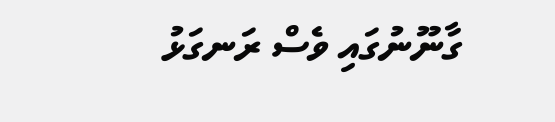ގާނޫނުގައި ވެސް ރަނގަޅު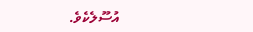އުސޫލެކެވެ.